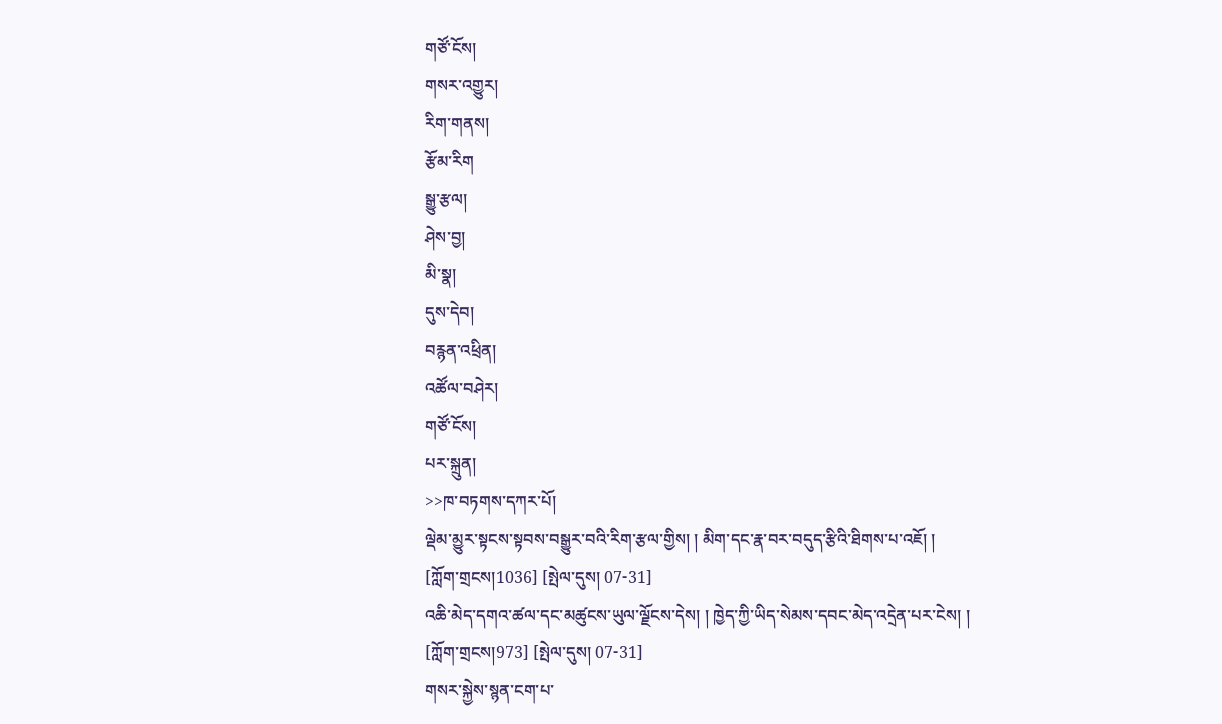གཙོ་ངོས།
གསར་འགྱུར།
རིག་གནས།
རྩོམ་རིག
སྒྱུ་རྩལ།
ཤེས་བྱ།
མི་སྣ།
དུས་དེབ།
བརྙན་འཕྲིན།
འཚོལ་བཤེར།
གཙོ་ངོས།
པར་སྐྲུན།
>>ཁ་བཏགས་དཀར་པོ།
ལྡེམ་མྱུར་སྟངས་སྟབས་བསྒྱུར་བའི་རིག་རྩལ་གྱིས། ། མིག་དང་རྣ་བར་བདུད་རྩིའི་ཐིགས་པ་འཇོ། །
[ཀློག་གྲངས།1036] [སྤེལ་དུས། 07-31]
འཆི་མེད་དགའ་ཚལ་དང་མཚུངས་ཡུལ་ལྗོངས་དེས། ། ཁྱེད་ཀྱི་ཡིད་སེམས་དབང་མེད་འདྲེན་པར་ངེས། །
[ཀློག་གྲངས།973] [སྤེལ་དུས། 07-31]
གསར་སྐྱེས་སྙན་ངག་པ་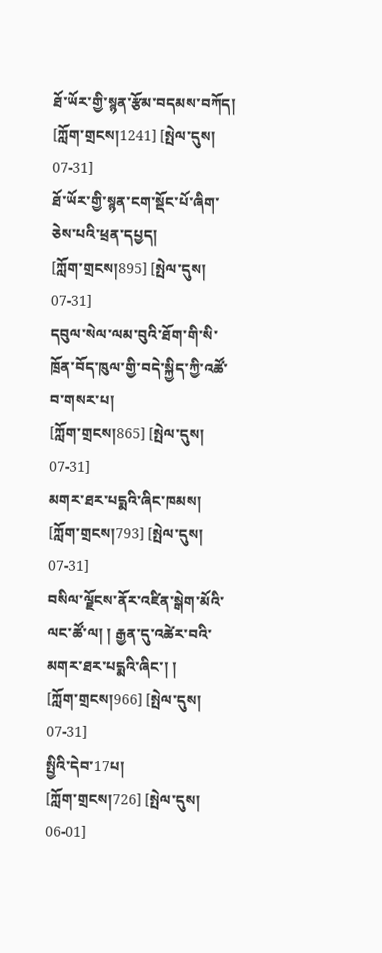ཐོ་ཡོར་གྱི་སྙན་རྩོམ་བདམས་བཀོད།
[ཀློག་གྲངས།1241] [སྤེལ་དུས། 07-31]
ཐོ་ཡོར་གྱི་སྙན་ངག་སྡོང་པོ་ཞིག་ཅེས་པའི་ཕྲན་དཔྱད།
[ཀློག་གྲངས།895] [སྤེལ་དུས། 07-31]
དབུལ་སེལ་ལམ་བུའི་ཐོག་གི་སི་ཁྲོན་བོད་ཁུལ་གྱི་བདེ་སྐྱིད་ཀྱི་འཚོ་བ་གསར་པ།
[ཀློག་གྲངས།865] [སྤེལ་དུས། 07-31]
མགར་ཐར་པདྨའི་ཞིང་ཁམས།
[ཀློག་གྲངས།793] [སྤེལ་དུས། 07-31]
བསིལ་ལྗོངས་ནོར་འཛིན་སྒེག་མོའི་ལང་ཚོ་ལ། ། རྒྱན་དུ་འཚེར་བའི་མགར་ཐར་པདྨའི་ཞིང་། །
[ཀློག་གྲངས།966] [སྤེལ་དུས། 07-31]
སྤྱིའི་དེབ་17པ།
[ཀློག་གྲངས།726] [སྤེལ་དུས། 06-01]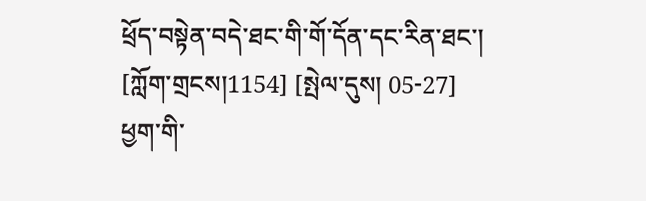ཕྲོད་བསྟེན་བདེ་ཐང་གི་གོ་དོན་དང་རིན་ཐང་།
[ཀློག་གྲངས།1154] [སྤེལ་དུས། 05-27]
ཕྱག་གི་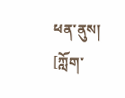ཕན་ནུས།
[ཀློག་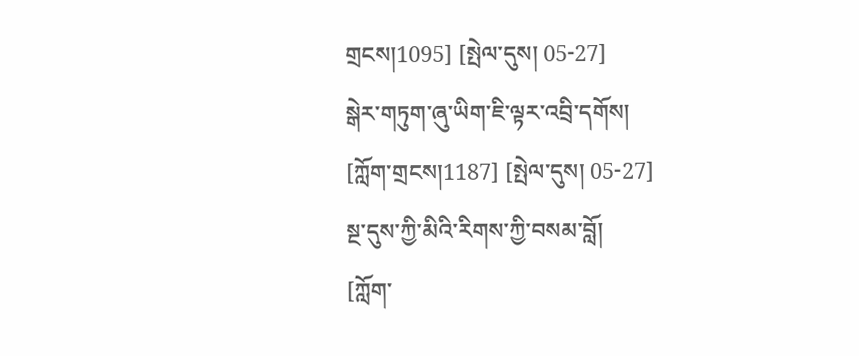གྲངས།1095] [སྤེལ་དུས། 05-27]
སྒེར་གཏུག་ཞུ་ཡིག་ཇི་ལྟར་འབྲི་དགོས།
[ཀློག་གྲངས།1187] [སྤེལ་དུས། 05-27]
སྔ་དུས་ཀྱི་མིའི་རིགས་ཀྱི་བསམ་བློ།
[ཀློག་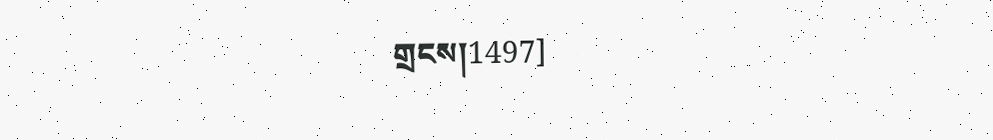གྲངས།1497]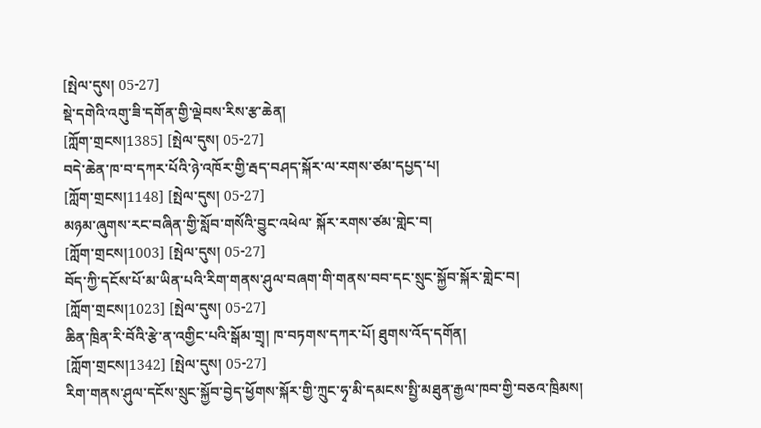[སྤེལ་དུས། 05-27]
སྡེ་དགེའི་འགུ་ཟི་དགོན་གྱི་ལྡེབས་རིས་རྩ་ཆེན།
[ཀློག་གྲངས།1385] [སྤེལ་དུས། 05-27]
བདེ་ཆེན་ཁ་བ་དཀར་པོའི་ཉེ་འཁོར་གྱི་རྦད་བཤད་སྐོར་ལ་རགས་ཙམ་དཔྱད་པ།
[ཀློག་གྲངས།1148] [སྤེལ་དུས། 05-27]
མཉམ་ཞུགས་རང་བཞིན་གྱི་སློབ་གསོའི་བྱུང་འཕེལ་ སྐོར་རགས་ཙམ་གླེང་བ།
[ཀློག་གྲངས།1003] [སྤེལ་དུས། 05-27]
བོད་ཀྱི་དངོས་པོ་མ་ཡིན་པའི་རིག་གནས་ཤུལ་བཞག་གི་གནས་བབ་དང་སྲུང་སྐྱོབ་སྐོར་གླེང་བ།
[ཀློག་གྲངས།1023] [སྤེལ་དུས། 05-27]
ཆིན་ཁྲིན་རི་བོའི་རྩེ་ན་འགྱིང་པའི་སྒོམ་གྲྭ། ཁ་བཏགས་དཀར་པོ། ཐུགས་འོད་དགོན།
[ཀློག་གྲངས།1342] [སྤེལ་དུས། 05-27]
རིག་གནས་ཤུལ་དངོས་སྲུང་སྐྱོབ་བྱེད་ཕྱོགས་སྐོར་གྱི་ཀྲུང་ཧྭ་མི་དམངས་སྤྱི་མཐུན་རྒྱལ་ཁབ་གྱི་བཅའ་ཁྲིམས།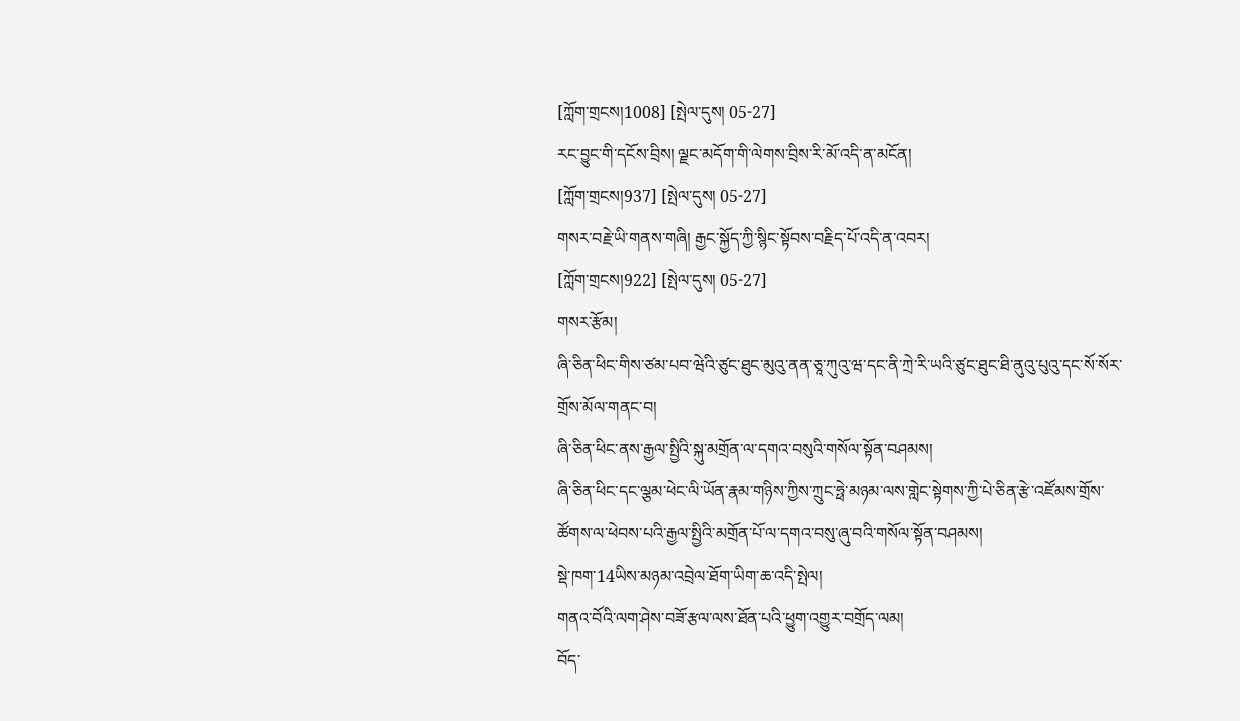[ཀློག་གྲངས།1008] [སྤེལ་དུས། 05-27]
རང་བྱུང་གི་དངོས་བྲིས། ལྗང་མདོག་གི་ལེགས་བྲིས་རི་མོ་འདི་ན་མངོན།
[ཀློག་གྲངས།937] [སྤེལ་དུས། 05-27]
གསར་བརྗེ་ཡི་གནས་གཞི། རྒྱང་སྐྱོད་ཀྱི་སྙིང་སྟོབས་བརྗིད་པོ་འདི་ན་འབར།
[ཀློག་གྲངས།922] [སྤེལ་དུས། 05-27]
གསར་རྩོམ།
ཞི་ཅིན་ཕིང་གིས་ཙམ་པབ་ཝེའི་ཙུང་ཐུང་མུའུ་ནན་ཅཱ་ཀུའུ་ཝ་དང་ནི་ཀྲེ་རི་ཡའི་ཙུང་ཐུང་ཐི་ནུའུ་པུའུ་དང་སོ་སོར་གྲོས་མོལ་གནང་བ།
ཞི་ཅིན་ཕིང་ནས་རྒྱལ་སྤྱིའི་སྐུ་མགྲོན་ལ་དགའ་བསུའི་གསོལ་སྟོན་བཤམས།
ཞི་ཅིན་ཕིང་དང་ལྕམ་ཕེང་ལི་ཡོན་རྣམ་གཉིས་ཀྱིས་ཀྲུང་ཧྥེ་མཉམ་ལས་གླེང་སྟེགས་ཀྱི་པེ་ཅིན་རྩེ་འཛོམས་གྲོས་ཚོགས་ལ་ཕེབས་པའི་རྒྱལ་སྤྱིའི་མགྲོན་པོ་ལ་དགའ་བསུ་ཞུ་བའི་གསོལ་སྟོན་བཤམས།
སྡེ་ཁག་14ཡིས་མཉམ་འབྲེལ་ཐོག་ཡིག་ཆ་འདི་སྤེལ།
གནའ་བོའི་ལག་ཤེས་བཟོ་རྩལ་ལས་ཐོན་པའི་ཕྱུག་འགྱུར་བགྲོད་ལམ།
བོད་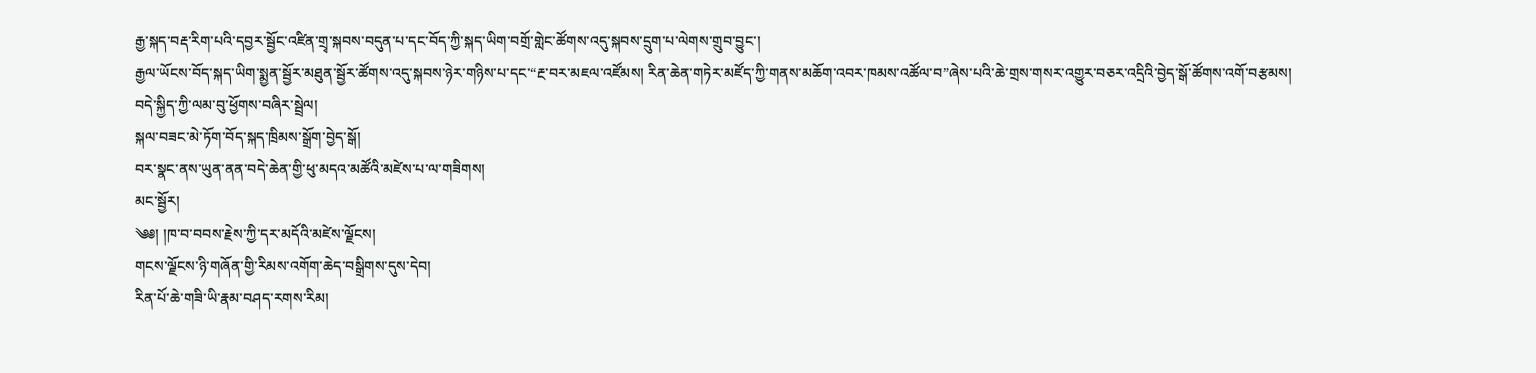རྒྱ་སྐད་བརྡ་རིག་པའི་དབྱར་སྦྱོང་འཛིན་གྲྭ་སྐབས་བདུན་པ་དང་བོད་ཀྱི་སྐད་ཡིག་བགྲོ་གླེང་ཚོགས་འདུ་སྐབས་དྲུག་པ་ལེགས་གྲུབ་བྱུང་།
རྒྱལ་ཡོངས་བོད་སྐད་ཡིག་སྨྱན་སྦྱོར་མཐུན་སྦྱོར་ཚོགས་འདུ་སྐབས་ཉེར་གཉིས་པ་དང་“རྔ་བར་མཇལ་འཛོམས། རིན་ཆེན་གཏེར་མཛོད་ཀྱི་གནས་མཆོག་འབར་ཁམས་འཚོལ་བ”ཞེས་པའི་ཆེ་གྲས་གསར་འགྱུར་བཅར་འདྲིའི་བྱེད་སྒོ་ཚོགས་འགོ་བརྩམས།
བདེ་སྐྱིད་ཀྱི་ལམ་བུ་ཕྱོགས་བཞིར་སྦྲེལ།
སྐལ་བཟང་མེ་ཏོག་བོད་སྐད་ཁྲིམས་སྒྲོག་བྱེད་སྒོ།
བར་སྣང་ནས་ཡུན་ནན་བདེ་ཆེན་གྱི་ཕུ་མདའ་མཚོའི་མཛེས་པ་ལ་གཟིགས།
མང་སྦྱོར།
༄༅། །ཁ་བ་བབས་རྗེས་ཀྱི་དར་མདོའི་མཛེས་ལྗོངས།
གངས་ལྗོངས་ཉི་གཞོན་གྱི་རིམས་འགོག་ཆེད་བསྒྲིགས་དུས་དེབ།
རིན་པོ་ཆེ་གཟི་ཡི་རྣམ་བཤད་རགས་རིམ།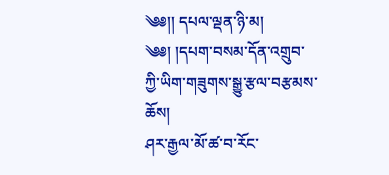༄༅།། དཔལ་ལྡན་ཉི་མ།
༄༅། །དཔག་བསམ་དོན་འགྲུབ་ཀྱི་ཡིག་གཟུགས་སྒྱུ་རྩལ་བརྩམས་ཆོས།
ཤར་རྒྱལ་མོ་ཚ་བ་རོང་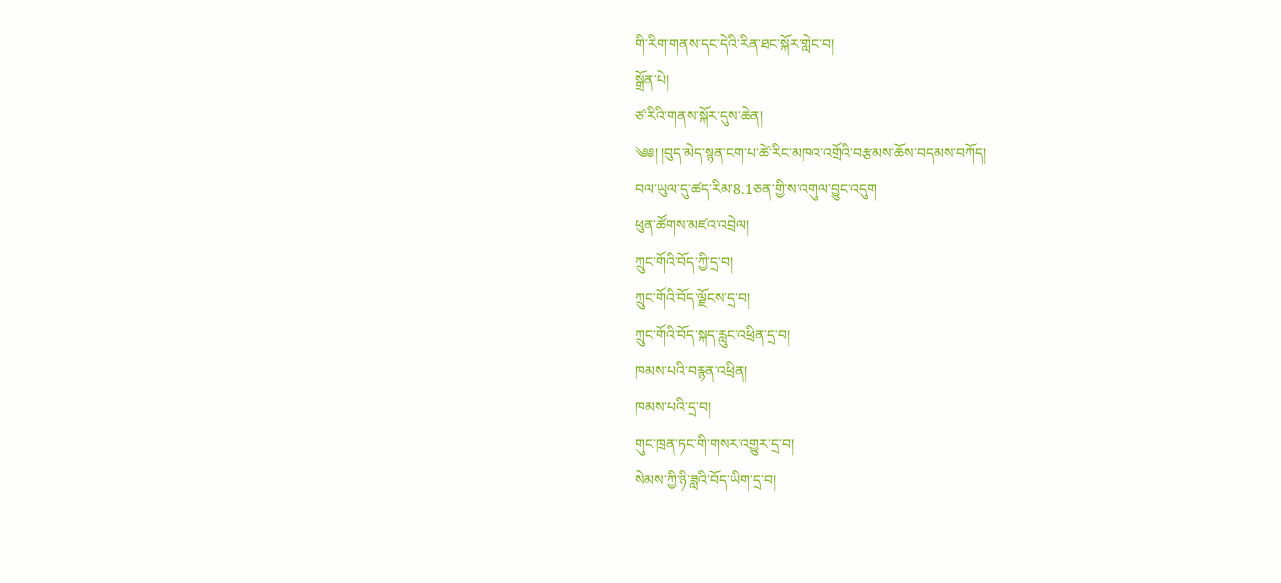གི་རིག་གནས་དང་དེའི་རིན་ཐང་སྐོར་གླེང་བ།
སྒྲོན་པེ།
ཙ་རིའི་གནས་སྐོར་དུས་ཆེན།
༄༅། །བུད་མེད་སྙན་ངག་པ་ཚེ་རིང་མཁའ་འགྲོའི་བརྩམས་ཆོས་བདམས་བཀོད།
བལ་ཡུལ་དུ་ཚད་རིམ་8.1ཅན་གྱི་ས་འགུལ་བྱུང་འདུག
ཕུན་ཚོགས་མཛའ་འབྲེལ།
ཀྲུང་གོའི་བོད་ཀྱི་དྲ་བ།
ཀྲུང་གོའི་བོད་ལྗོངས་དྲ་བ།
ཀྲུང་གོའི་བོད་སྐད་རླུང་འཕྲིན་དྲ་བ།
ཁམས་པའི་བརྙན་འཕྲིན།
ཁམས་པའི་དྲ་བ།
གུང་ཁྲན་ཏང་གི་གསར་འགྱུར་དྲ་བ།
སེམས་ཀྱི་ཉི་ཟླའི་བོད་ཡིག་དྲ་བ།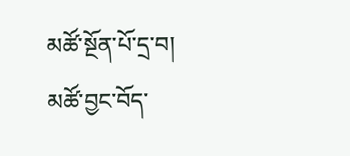མཚོ་སྔོན་པོ་དྲ་བ།
མཚོ་བྱང་བོད་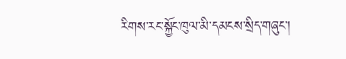རིགས་རང་སྐྱོང་ཁུལ་མི་དམངས་སྲིད་གཞུང་།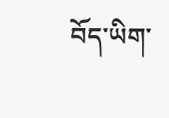བོད་ཡིག་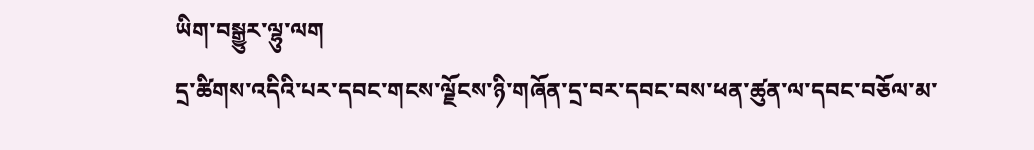ཡིག་བསྒྱུར་ལྷུ་ལག
དྲ་ཚིགས་འདིའི་པར་དབང་གངས་ལྗོངས་ཉི་གཞོན་དྲ་བར་དབང་བས་ཕན་ཚུན་ལ་དབང་བཅོལ་མ་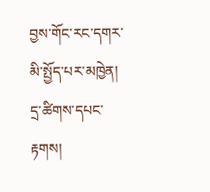བྱས་གོང་རང་དགར་མི་སྤྱོད་པར་མཁྱེན།
དྲ་ཚིགས་དཔང་རྟགས།